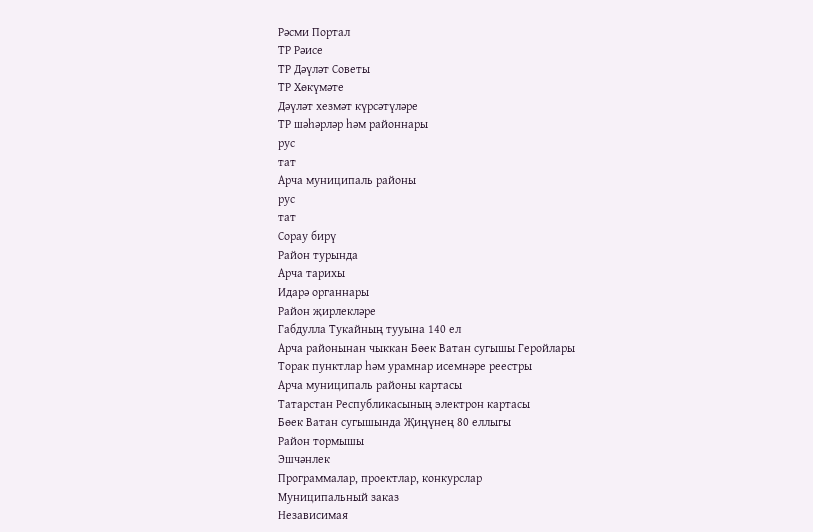Рәсми Портал
ТР Рәисе
ТР Дәүләт Советы
ТР Хөкүмәте
Дәүләт хезмәт күрсәтүләре
ТР шәһәрләр һәм районнары
рус
тат
Арча муниципаль районы
рус
тат
Сорау бирү
Район турында
Арча тарихы
Идарә органнары
Район җирлекләре
Габдулла Тукайның тууына 140 ел
Арча районынан чыккан Бөек Ватан сугышы Геройлары
Торак пунктлар һәм урамнар исемнәре реестры
Арча муниципаль районы картасы
Татарстан Республикасының электрон картасы
Бөек Ватан сугышында Җиңүнең 80 еллыгы
Район тормышы
Эшчәнлек
Программалар, проектлар, конкурслар
Муниципальный заказ
Независимая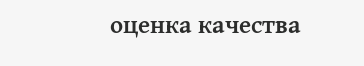оценка качества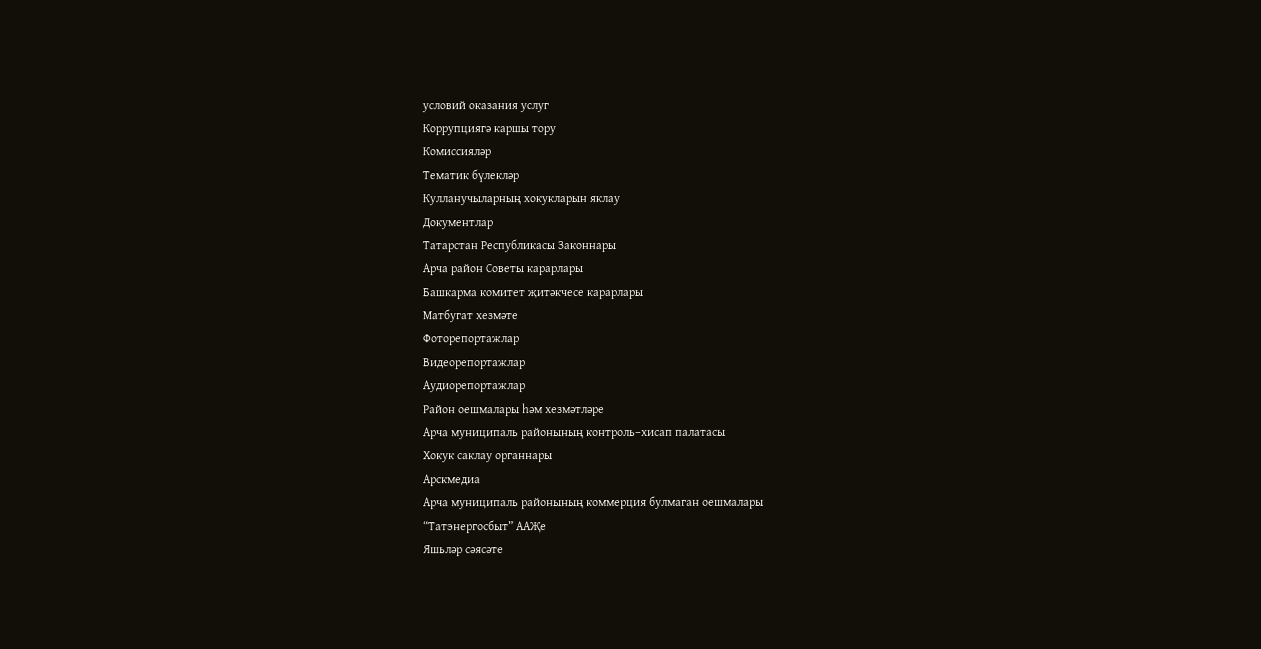условий оказания услуг
Коррупциягә каршы тору
Комиссияләр
Тематик бүлекләр
Кулланучыларның хокукларын яклау
Документлар
Татарстан Республикасы Законнары
Арча район Советы карарлары
Башкарма комитет җитәкчесе карарлары
Матбугат хезмәте
Фоторепортажлар
Видеорепортажлар
Аудиорепортажлар
Район оешмалары һәм хезмәтләре
Арча муниципаль районының контроль–хисап палатасы
Хокук саклау органнары
Арскмедиа
Арча муниципаль районының коммерция булмаган оешмалары
“Татэнергосбыт” ААҖе
Яшьләр сәясәте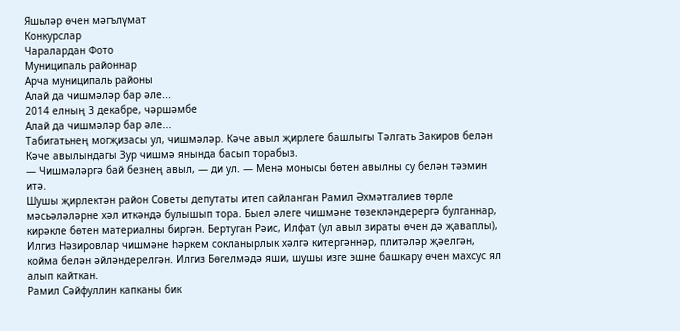Яшьләр өчен мәгълүмат
Конкурслар
Чаралардан Фото
Муниципаль районнар
Арча муниципаль районы
Алай да чишмәләр бар әле...
2014 елның 3 декабре, чәршәмбе
Алай да чишмәләр бар әле...
Табигатьнең могҗизасы ул, чишмәләр. Кәче авыл җирлеге башлыгы Тәлгать Закиров белән Кәче авылындагы Зур чишмә янында басып торабыз.
— Чишмәләргә бай безнең авыл, — ди ул. — Менә монысы бөтен авылны су белән тәэмин итә.
Шушы җирлектән район Советы депутаты итеп сайланган Рамил Әхмәтгалиев төрле мәсьәләләрне хәл иткәндә булышып тора. Быел әлеге чишмәне төзекләндерергә булганнар, кирәкле бөтен материалны биргән. Бертуган Рәис, Илфат (ул авыл зираты өчен дә җаваплы), Илгиз Нәзировлар чишмәне һәркем сокланырлык хәлгә китергәннәр, плитәләр җәелгән, койма белән әйләндерелгән. Илгиз Бөгелмәдә яши, шушы изге эшне башкару өчен махсус ял алып кайткан.
Рамил Сәйфуллин капканы бик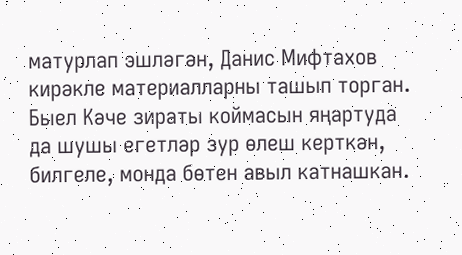матурлап эшләгән, Данис Мифтахов кирәкле материалларны ташып торган.
Быел Кәче зираты коймасын яңартуда да шушы егетләр зур өлеш керткән, билгеле, монда бөтен авыл катнашкан.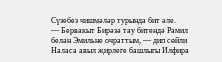Сүзебез чишмәләр турында бит әле.
— Бервакыт Бирәзә тау битендә Рамил белән Эмильне очраттым, — дип сөйли Наласа авыл җирлеге башлыгы Илфира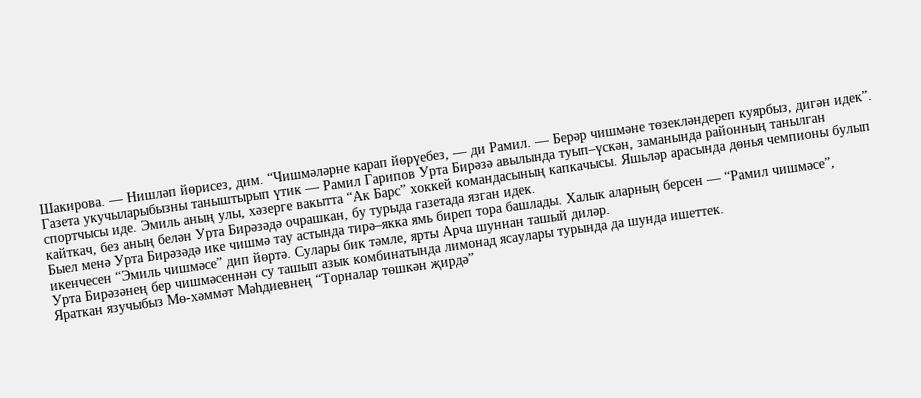Шакирова. — Нишләп йөрисез, дим. “Чишмәләрне карап йөрүебез, — ди Рамил. — Берәр чишмәне төзекләндереп куярбыз, дигән идек”.
Газета укучыларыбызны таныштырып үтик — Рамил Гарипов Урта Бирәзә авылында туып–үскән, заманында районның танылган спортчысы иде. Эмиль аның улы, хәзерге вакытта “Ак Барс” хоккей командасының капкачысы. Яшьләр арасында дөнья чемпионы булып кайткач, без аның белән Урта Бирәзәдә очрашкан, бу турыда газетада язган идек.
Быел менә Урта Бирәзәдә ике чишмә тау астында тирә–якка ямь биреп тора башлады. Халык аларның берсен — “Рамил чишмәсе”, икенчесен “Эмиль чишмәсе” дип йөртә. Сулары бик тәмле, ярты Арча шуннан ташый диләр.
Урта Бирәзәнең бер чишмәсеннән су ташып азык комбинатында лимонад ясаулары турында да шунда ишеттек.
Яраткан язучыбыз Мө-хәммәт Мәһдиевнең “Торналар төшкән җирдә”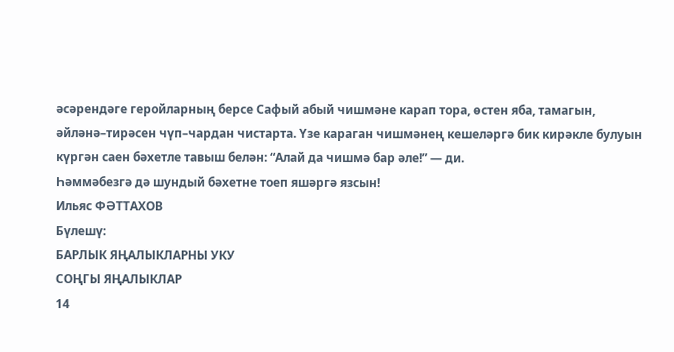әсәрендәге геройларның берсе Сафый абый чишмәне карап тора, өстен яба, тамагын, әйләнә–тирәсен чүп–чардан чистарта. Үзе караган чишмәнең кешеләргә бик кирәкле булуын күргән саен бәхетле тавыш белән: “Алай да чишмә бар әле!” — ди.
Һәммәбезгә дә шундый бәхетне тоеп яшәргә язсын!
Ильяс ФӘТТАХОВ
Бүлешү:
БАРЛЫК ЯҢАЛЫКЛАРНЫ УКУ
СОҢГЫ ЯҢАЛЫКЛАР
14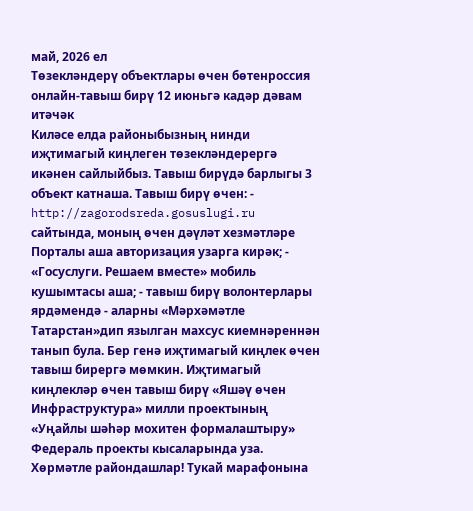май, 2026 ел
Төзекләндерү объектлары өчен бөтенроссия онлайн-тавыш бирү 12 июньгә кадәр дәвам итәчәк
Киләсе елда районыбызның нинди иҗтимагый киңлеген төзекләндерергә икәнен сайлыйбыз. Тавыш бирүдә барлыгы 3 объект катнаша. Тавыш бирү өчен: - http://zagorodsreda.gosuslugi.ru сайтында, моның өчен дәүләт хезмәтләре Порталы аша авторизация узарга кирәк; - «Госуслуги. Решаем вместе» мобиль кушымтасы аша; - тавыш бирү волонтерлары ярдәмендә - аларны «Мәрхәмәтле Татарстан»дип язылган махсус киемнәреннән танып була. Бер генә иҗтимагый киңлек өчен тавыш бирергә мөмкин. Иҗтимагый киңлекләр өчен тавыш бирү «Яшәү өчен Инфраструктура» милли проектының «Уңайлы шәһәр мохитен формалаштыру» Федераль проекты кысаларында уза.
Хөрмәтле райондашлар! Тукай марафонына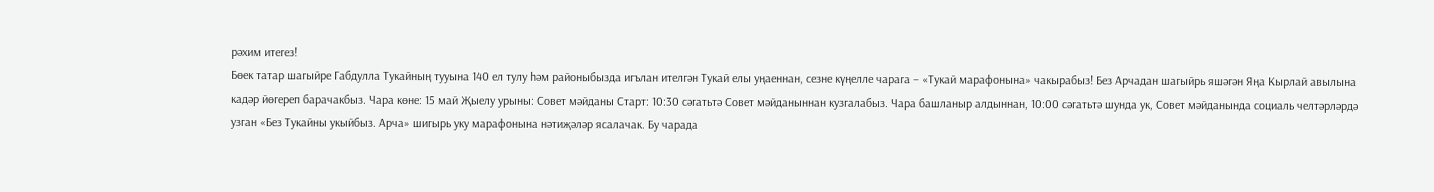рәхим итегез!
Бөек татар шагыйре Габдулла Тукайның тууына 140 ел тулу һәм районыбызда игълан ителгән Тукай елы уңаеннан, сезне күңелле чарага – «Тукай марафонына» чакырабыз! Без Арчадан шагыйрь яшәгән Яңа Кырлай авылына кадәр йөгереп барачакбыз. Чара көне: 15 май Җыелу урыны: Совет мәйданы Старт: 10:30 сәгатьтә Совет мәйданыннан кузгалабыз. Чара башланыр алдыннан, 10:00 сәгатьтә шунда ук, Совет мәйданында социаль челтәрләрдә узган «Без Тукайны укыйбыз. Арча» шигырь уку марафонына нәтиҗәләр ясалачак. Бу чарада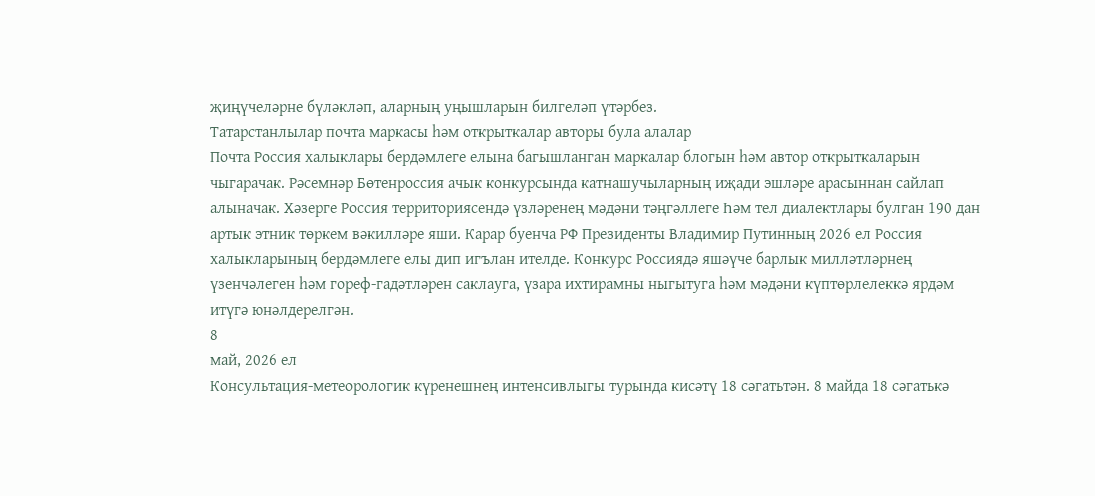җиңүчеләрне бүләкләп, аларның уңышларын билгеләп үтәрбез.
Татарстанлылар почта маркасы һәм открыткалар авторы була алалар
Почта Россия халыклары бердәмлеге елына багышланган маркалар блогын һәм автор открыткаларын чыгарачак. Рәсемнәр Бөтенроссия ачык конкурсында катнашучыларның иҗади эшләре арасыннан сайлап алыначак. Хәзерге Россия территориясендә үзләренең мәдәни тәңгәллеге Һәм тел диалектлары булган 190 дан артык этник төркем вәкилләре яши. Карар буенча РФ Президенты Владимир Путинның 2026 ел Россия халыкларының бердәмлеге елы дип игълан ителде. Конкурс Россиядә яшәүче барлык милләтләрнең үзенчәлеген һәм гореф-гадәтләрен саклауга, үзара ихтирамны ныгытуга һәм мәдәни күптөрлелеккә ярдәм итүгә юнәлдерелгән.
8
май, 2026 ел
Консультация-метеорологик күренешнең интенсивлыгы турында кисәтү 18 сәгатьтән. 8 майда 18 сәгатькә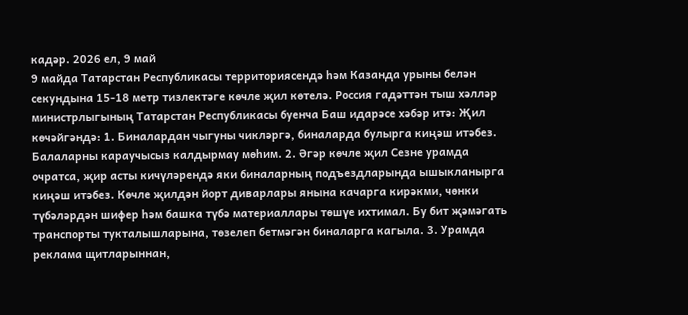кадәр. 2026 ел, 9 май
9 майда Татарстан Республикасы территориясендә һәм Казанда урыны белән секундына 15-18 метр тизлектәге көчле җил көтелә. Россия гадәттән тыш хәлләр министрлыгының Татарстан Республикасы буенча Баш идарәсе хәбәр итә: Җил көчәйгәндә: 1. Биналардан чыгуны чикләргә, биналарда булырга киңәш итәбез. Балаларны караучысыз калдырмау мөһим. 2. Әгәр көчле җил Сезне урамда очратса, җир асты кичүләрендә яки биналарның подъездларында ышыкланырга киңәш итәбез. Көчле җилдән йорт диварлары янына качарга кирәкми, чөнки түбәләрдән шифер һәм башка түбә материаллары төшүе ихтимал. Бу бит җәмәгать транспорты тукталышларына, төзелеп бетмәгән биналарга кагыла. 3. Урамда реклама щитларыннан,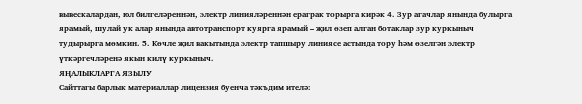вывескалардан, юл билгеләреннән, электр линияләреннән ераграк торырга кирәк 4. Зур агачлар янында булырга ярамый, шулай ук алар янында автотранспорт куярга ярамый – җил өзеп алган ботаклар зур куркыныч тудырырга мөмкин. 5. Көчле җил вакытында электр тапшыру линиясе астында тору һәм өзелгән электр үткәргечләренә якын килү куркыныч.
ЯҢАЛЫКЛАРГА ЯЗЫЛУ
Сайттагы барлык материаллар лицензия буенча тәкъдим ителә: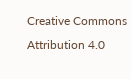Creative Commons Attribution 4.0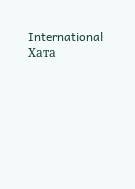International
Хата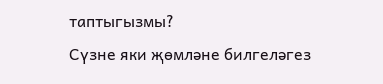таптыгызмы?
Сүзне яки җөмләне билгеләгез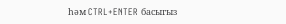һәм CTRL+ENTER басыгыз